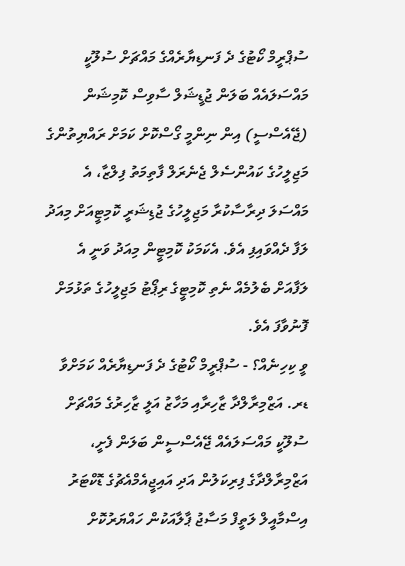ސުޕްރީމް ކޯޓުގެ ދެ ފަނޑިޔާރެއްގެ މައްޗަށް ސުލޫކީ މައްސަލައެއް ބަލަން ޖުޑީޝަލް ސާވިސް ކޮމިޝަން (ޖޭއެސްސީ) އިން ނިންމީ ގޯސްކޮށް ކަމަށް ރައްޔިތުންގެ މަޖިލީހުގެ ކައުންސެލް ޖެނެރަލް ފާތިމަތު ފިލްޒާ، އެ މައްސަލަ ދިރާސާކުރާ މަޖިލީހުގެ ޖުޑިޝަރީ ކޮމިޓީއަށް މިއަދު ލަފާ ދެއްވައިފި އެވެ. އެކަމަކު ކޮމިޓީން މިއަދު ވަނީ އެ ލަފާއަށް ބެލުމެއް ނެތި ކޮމިޓީގެ ރިޕޯޓު މަޖިލީހުގެ ތަޅުމަށް ފޮނުވާފަ އެވެ.
ވީ ކިހިނެއް؟ - ސުޕްރީމް ކޯޓުގެ ދެ ފަނޑިޔާރެއް ކަމަށްވާ ޑރ. އަޒްމިރާލްދާ ޒާހިރާއި މަހާޒު އަލީ ޒާހިރުގެ މައްޗަށް ސުލޫކީ މައްސަލައެއް ޖޭއެސްސީން ބަލަން ފެށީ، އަޒްމިރާލްދާގެ ފިރިކަލުން އަދި އައިޖީއެމްއެޗުގެ ޑޮކްޓަރު އިސްމާއީލް ލަތީފް މަސާޖު ޕާލާއަކުން ހައްޔަރުކޮށް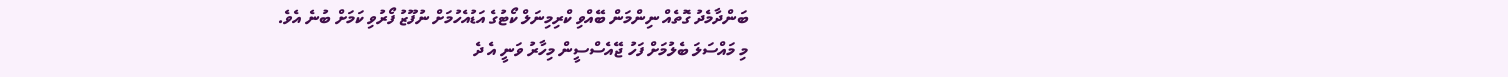ބަންދާމެދު ގޮތެއް ނިންމަން ބޭއްވި ކްރިމިނަލް ކޯޓުގެ އަޑުއެހުމަށް ނުފޫޒު ފޯރުވި ކަމަށް ބުނެ އެވެ.
މި މައްސަލަ ބެލުމަށް ފަހު ޖޭއެސްސީން މިހާރު ވަނީ އެ ދެ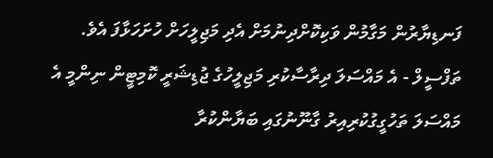ފަނޑިޔާރުން މަގާމުން ވަކިކޮށްދިނުމަށް އެދި މަޖިލީހަށް ހުށަހަޅާފަ އެވެ.
ތަފްސީލް - އެ މައްސަލަ ދިރާސާކުރި މަޖިލީހުގެ ޖުޑިޝަރީ ކޮމިޓީން ނިންމީ އެ މައްސަލަ ތަހުގީގުކުރިއިރު ގާނޫނުގައި ބަޔާންކުރާ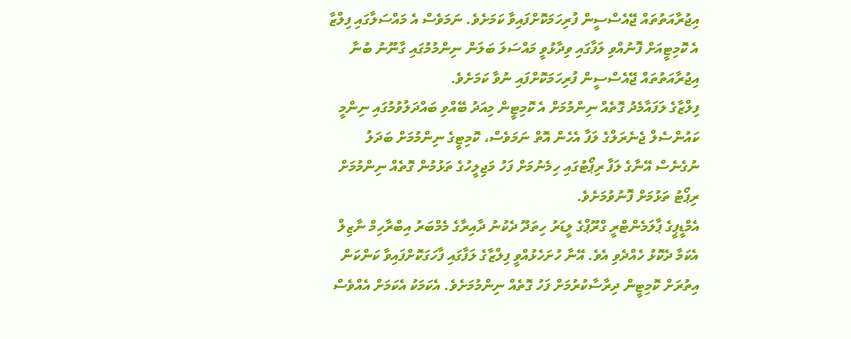އިޖުރާއަތުތައް ޖޭއެސްސީން ފުރިހަމަކޮށްފައިވާ ކަމަށެވެ. ނަމަވެސް އެ މައްސަލާގައި ފިލްޒާ އެ ކޮމިޓީއަށް ފޮނުއްވި ލަފާގައި ވިދާޅުވީ މައްސަލަ ބަލަން ނިންމުމުގައި ގާނޫނު ބުނާ އިޖުރާއަތުތައް ޖޭއެސްސީން ފުރިހަމަކޮށްފައި ނުވާ ކަމަށެވެ.
ފިލްޒާގެ ލަފައާމެދު ގޮތެއް ނިންމުމަށް އެ ކޮމިޓީން މިއަދު ބޭއްވި ބައްދަލުވުމުގައި ނިންމީ ކައުންސެލް ޖެނެރަލްގެ ލަފާ އެހެން އޮތް ނަމަވެސް، ކޮމިޓީގެ ނިންމުމަށް ބަދަލު ނުގެނެސް އޭނާގެ ލަފާ ރިޕޯޓުގައި ހިމެނުމަށް ފަހު މަޖިލީހުގެ ތަޅުމުން ގޮތެއް ނިންމުމަށް ރިޕޯޓު ތަޅުމަށް ފޮނުވުމަށެވެ.
އެމްޑީޕީގެ ޕާލަމެންޓްރީ ގްރޫޕްގެ ލީޑަރު ހިތަދޫ ދެކުނު ދާއިރާގެ މެމްބަރު އިބްރާހިމް ނާޒިލް އެކަމާ ދެކޮޅު ހެއްދެވި އެވެ. އޭނާ ހުށަހެޅުއްވީ ފިލްޒާގެ ލަފާގައި ފާހަގަކޮށްފައިވާ ކަންކަން އިތުރަށް ކޮމިޓީން ދިރާސާކުރުމަށް ފަހު ގޮތެއް ނިންމުމަށެވެ. އެކަމަކު އެކަމަށް އެއްވެސް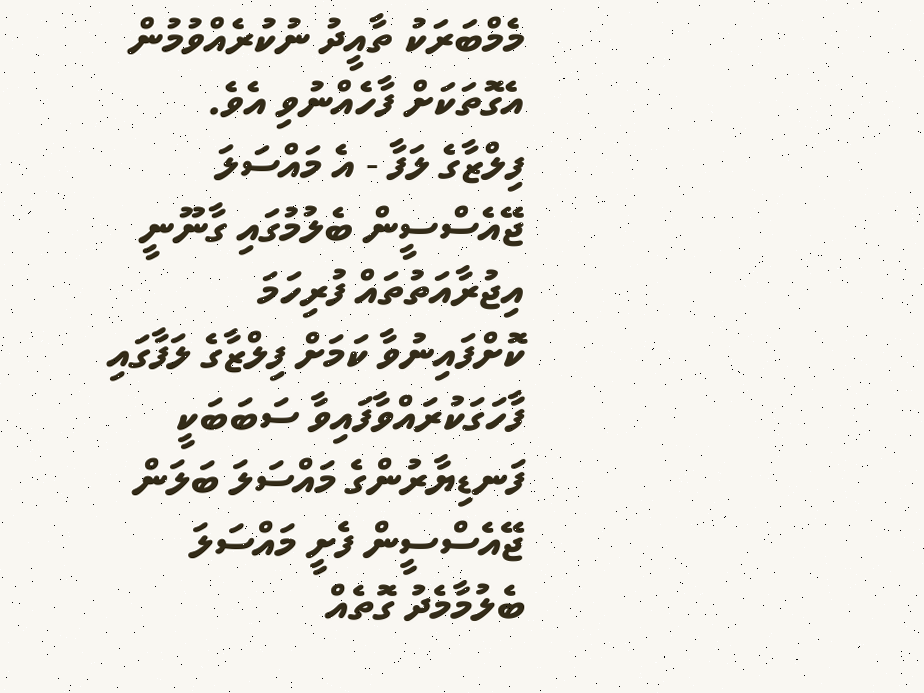މެމްބަރަކު ތާއީދު ނުކުރެއްވުމުން އެގޮތަކަށް ފާހެއްނުވި އެވެ.
ފިލްޒާގެ ލަފާ - އެ މައްސަލަ ޖޭއެސްސީން ބެލުމުގައި ގާނޫނީ އިޖުރާއަތުތައް ފުރިހަމަ ކޮށްފައިނުވާ ކަމަށް ފިލްޒާގެ ލަފާގައި ފާހަގަކުރައްވާފައިވާ ސަބަބަކީ ފަނޑިޔާރުންގެ މައްސަލަ ބަލަން ޖޭއެސްސީން ފެށީ މައްސަލަ ބެލުމާމެދު ގޮތެއް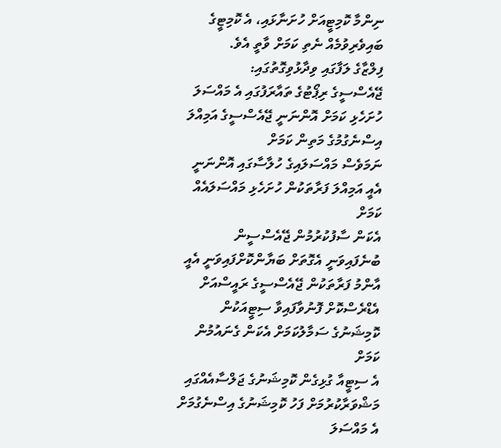ނިންމާ ކޮމިޓީއަށް ހުށަނާޅައި، އެ ކޮމިޓީގެ ބައިވެރިވުމެއް ނެތި ކަމަށް ވާތީ އެވެ.
ފިލްޒާގެ ލަފާގައި ވިދާޅުވިގޮތުގައި:
ޖޭއެސްސީގެ ރިޕޯޓުގެ ތައާރަފުގައި އެ މައްސަލަ ހުށަހެޅި ކަމަށް އޮންނަނީ ޖޭއެސްސީގެ އަމިއްލަ އިސްނެގުމުގެ މަތިން ކަމަށް
ނަމަވެސް މައްސަލައިގެ ހުލާސާގައި އޮންނަނީ އެއީ އަމިއްލަ ފަރާތަކުން ހުށަހެޅި މައްސަލައެއް ކަމަށް
އެކަން ސާފުކުރުމުން ޖޭއެސްސީން ބުނެފައިވަނީ އެގޮތަށް ބަޔާންކޮށްފައިވަނީ އެއީ އާންމު ފަރާތަކުން ޖޭއެސްސީގެ ރައީސްއަށް އެޑްރެސްކޮށް ފޮނުވާފައިވާ ސިޓީއަކުން ކޮމިޝަނުގެ ސަމާލުކަމަށް އެކަން ގެނައުމުން ކަމަށް
އެ ސިޓީއާ ގުޅިގެން ކޮމިޝަނުގެ ޖަލްސާއެއްގައި މަޝްވަރާކުރުމަށް ފަހު ކޮމިޝަނުގެ އިސްނެގުމަށް އެ މައްސަލަ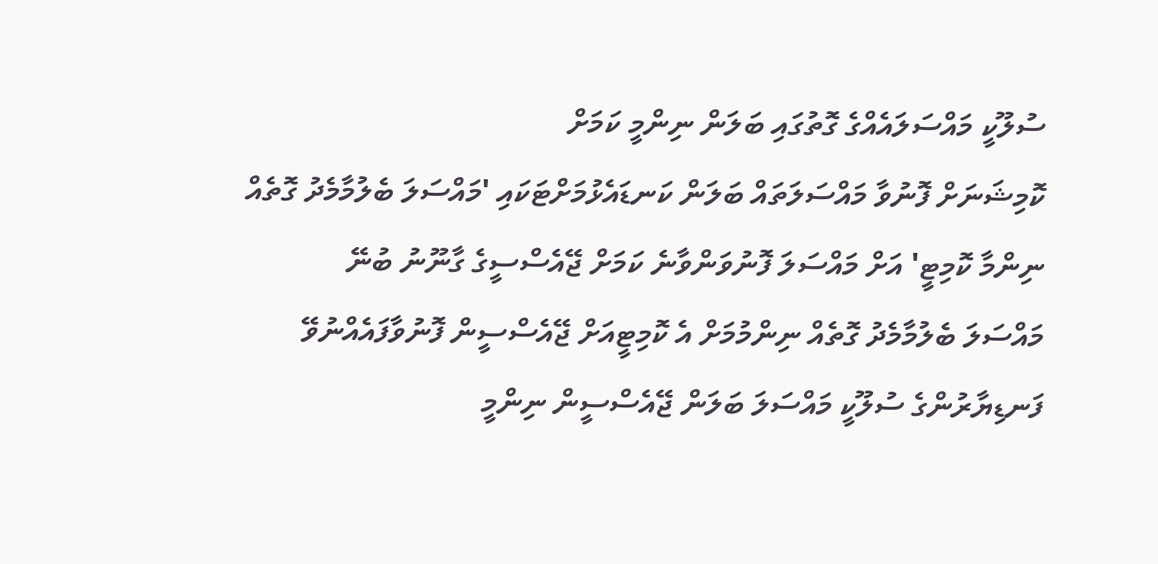ސުލޫކީ މައްސަލައެއްގެ ގޮތުގައި ބަލަން ނިންމީ ކަމަށް
ކޮމިޝަނަށް ފޮނުވާ މައްސަލަތައް ބަލަން ކަނޑައެޅުމަށްޓަކައި 'މައްސަލަ ބެލުމާމެދު ގޮތެއް ނިންމާ ކޮމިޓީ' އަށް މައްސަލަ ފޮނުވަންވާނެ ކަމަށް ޖޭއެސްސީގެ ގާނޫނު ބުނޭ
މައްސަލަ ބެލުމާމެދު ގޮތެއް ނިންމުމަށް އެ ކޮމިޓީއަށް ޖޭއެސްސީން ފޮނުވާފައެއްނުވޭ
ފަނޑިޔާރުންގެ ސުލޫކީ މައްސަލަ ބަލަން ޖޭއެސްސީން ނިންމީ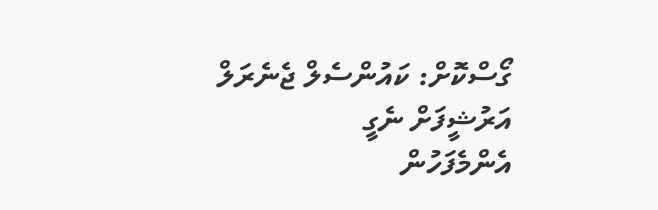ގޯސްކޮށް: ކައުންސެލް ޖެނެރަލް
އަރުޝީފަށް ނެގީ
އެންމެފަހުން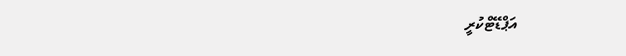އަޕްޑޭޓްކުރީ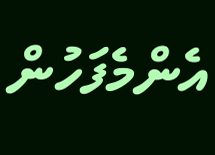އެންމެފަހުން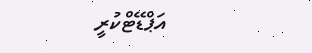އަޕްޑޭޓްކުރީ